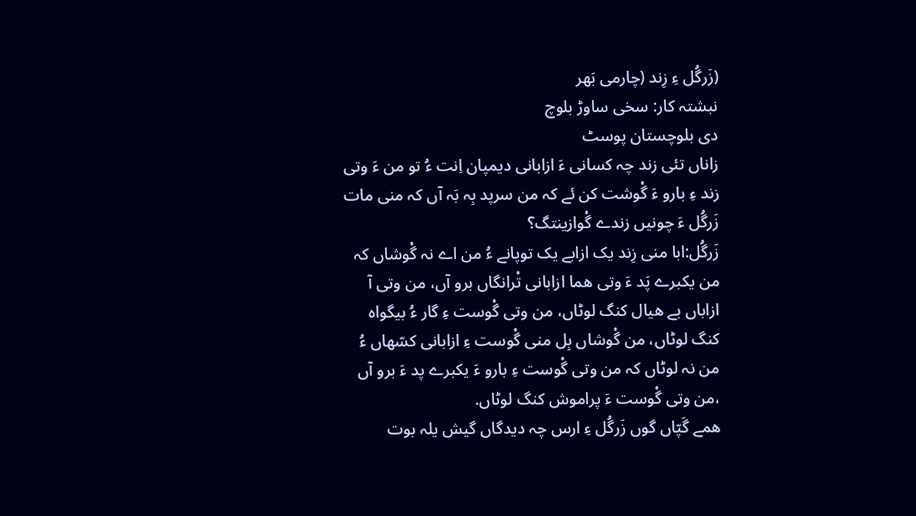(زَرگُل ءِ زِند (چارمی بَھر
نبشتہ کار: سخی ساوڑ بلوچ
دی بلوچستان پوسٹ
زاناں تئی زند چہ کسانی ءَ ازابانی دیمپان اِنت ءُ تو من ءَ وتی زند ءِ بارو ءَ گْوشت کن ئے کہ من سرپد بِہ بَہ آں کہ منی مات زَرگُل ءَ چونیں زندے گْوازینتگ؟
زَرگُل:ابا منی زِند یک ازابے یک توپانے ءُ من اے نہ گْوشاں کہ من یکبرے پَد ءَ وتی ھما ازابانی تْرانگاں برو آں، من وتی آ ازاباں بے ھیال کنگ لوٹاں، من وتی گْوست ءِ گار ءُ بیگواہ کنگ لوٹاں، من گْوشاں بِل منی گْوست ءِ ازابانی کسّھاں ءُ من نہ لوٹاں کہ من وتی گْوست ءِ بارو ءَ یکبرے پد ءَ برو آں ،من وتی گْوست ءَ پراموش کنگ لوٹاں.
ھمے گَپّاں گوں زَرگُل ءِ ارس چہ دیدگاں گیش یلہ بوت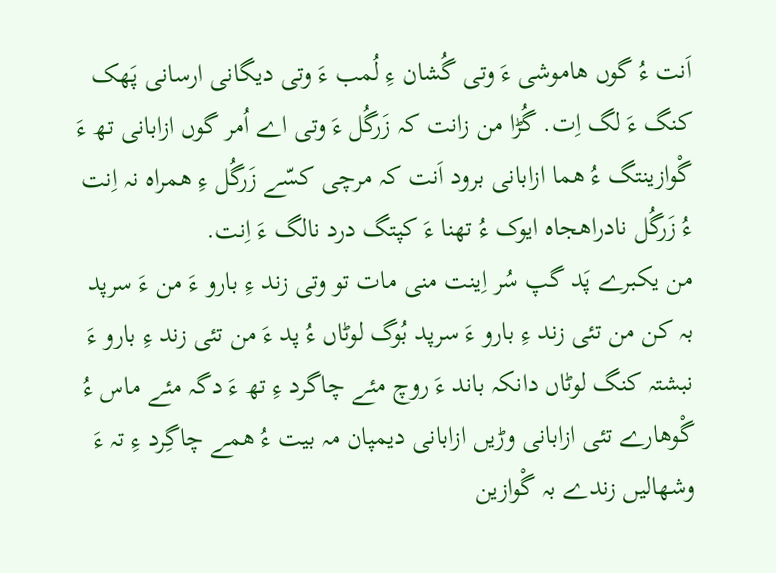اَنت ءُ گوں ھاموشی ءَ وتی گُشان ءِ لُمب ءَ وتی دیگانی ارسانی پَھک کنگ ءَ لگ اِت. گُڑا من زانت کہ زَرگُل ءَ وتی اے اُمر گوں ازابانی تھ ءَ گْوازینتگ ءُ ھما ازابانی برود اَنت کہ مرچی کسّے زَرگُل ءِ ھمراہ نہ اِنت ءُ زَرگُل نادراھجاہ ایوک ءُ تھنا ءَ کپتگ درد نالگ ءَ اِنت.
من یکبرے پَد گپ سُر اِینت منی مات تو وتی زند ءِ بارو ءَ من ءَ سرپد بہ کن من تئی زند ءِ بارو ءَ سرپد بُوگ لوٹاں ءُ پد ءَ من تئی زند ءِ بارو ءَ نبشتہ کنگ لوٹاں دانکہ باند ءَ روچ مئے چاگرد ءِ تھ ءَ دگہ مئے ماس ءُ گْوھارے تئی ازابانی وڑیں ازابانی دیمپان مہ بیت ءُ ھمے چاگِرد ءِ تہ ءَ وشھالیں زندے بہ گْوازین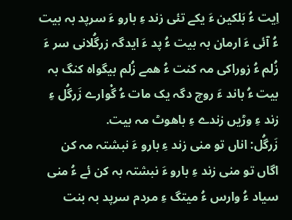اِیت ءُ بَلکین ءَ یکے تئی زند ءِ بارو ءَ سرپد بہ بیت ءُ آئی ءَ ارمان بہ بیت ءُ پد ءَ ایدگہ زرگُلانی سر ءَ زُلم ءُ زوراکی مہ کنت ءُ ھمے زُلم بیگواہ کنگ بہ بیت ءُ باند ءَ روچ دگہ یک مات ءُ گْوارے زَرگُل ءِ زند ءِ وڑیں زندے ءِ باھوٹ مہ بیت.
زَرگُل: اناں تو منی زند ءِ بارو ءَ نبشتہ مہ کن اگاں تو منی زند ءِ بارو ءَ نبشتہ بہ کن ئے ءُ منی سیاد ءُ وارس ءُ میتگ ءِ مردم سرپد بہ بنت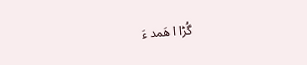گُڑا ا ھَمد ءَ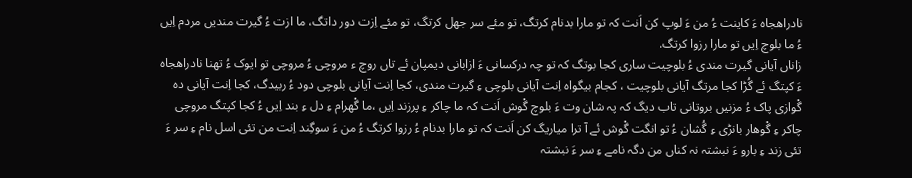نادراھجاہ ءَ کاینت ءُ من ءَ لوپ کن اَنت کہ تو مارا بدنام کرتگ، تو مئے سر جھل کرتگ، تو مئے اِزت دور داتگ، ما ازت ءُ گیرت مندیں مردم اِیں ءُ ما بلوچ اِیں تو مارا رزوا کرتگ.
زاناں آیانی گیرت مندی ءُ بلوچیت ساری کجا بوتگ کہ تو چہ درکسانی ءَ ازابانی دیمپان ئے تاں روچ ء مروچی ءُ مروچی تو ایوک ءُ تھنا نادراھجاہ ءَ کپتگ ئے گُڑا کجا مرتگ آیانی بلوچیت ، کجام بیگواہ اِنت آیانی بلوچی ءِ گیرت مندی، کجا اِنت آیانی بلوچی دود ءُ ربیدگ، کجا اِنت آیانی دہ گْوازی پاک ءُ مزنیں بروتانی تاب دیگ کہ پہ شان وت ءَ بلوچ گْوش اَنت کہ ما چاکر ءِ پرزند اِیں ،ما گْھرام ءِ دل ءِ بند اِیں ءُ کجا کپتگ مروچی چاکر ءِ گْوھار بانڑی ءِ گُشان ءُ تو انگت گْوش ئے آ ترا میاریگ کن اَنت کہ تو مارا بدنام ءُ رزوا کرتگ ءُ من ءَ سوگِند اِنت من تئی اسل نام ءِ سر ءَ تئی زند ءِ بارو ءَ نبشتہ نہ کناں من دگہ نامے ءِ سر ءَ نبشتہ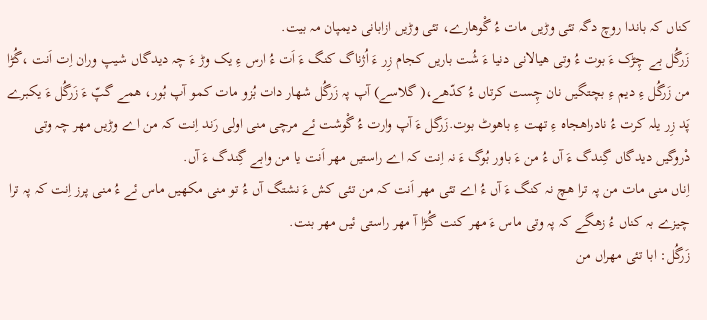کناں کہ باندا روچ دگہ تئی وڑیں مات ءُ گْوھارے، تئی وڑیں ازابانی دیمپان مہ بیت.
زَرگُل بے چِڑک ءَ بوت ءُ وتی ھیالانی دنیا ءَ شُت باریں کجام زِر ءَ اُژناگ کنگ ءَ اَت ءُ ارس ءِ یک وڑ ءَ چہ دیدگاں شیپ وران اِت اَنت ،گُڑا من زَرگُل ءِ دیم ءِ بچتگیں نان چِست کرتاں ءُ کدّھے،( گلاسے) آپ پہ زَرگُل شھار دات بُزو مات کمو آپ بُور، ھمے گپّ ءَ زَرگُل ءَ یکبرے پَد زِر یلہ کرت ءُ نادراھجاہ ءِ تھت ءِ باھوٹ بوت.زَرگل ءَ آپ وارت ءُ گْوشت ئے مرچی منی اولی رَند اِنت کہ من اے وڑیں مھر چہ وتی دْروگیں دیدگاں گِندگ ءَ آں ءُ من ءَ باور بُوگ ءَ نہ اِنت کہ اے راستیں مھر اَنت یا من وابے گِندگ ءَ آں.
اِناں منی مات من پہ ترا ھچ نہ کنگ ءَ آں ءُ اے تئی مھر اَنت کہ من تئی کش ءَ نشتگ آں ءُ تو منی مکھیں ماس ئے ءُ منی پرز اِنت کہ پہ ترا چیزے بہ کناں ءُ زھگے کہ پہ وتی ماس ءَ مھر کنت گُڑا آ مھر راستی ئیں مھر بنت.
زَرگُل: ابا تئی مھراں من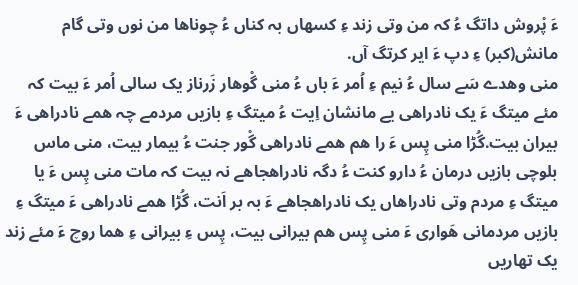ءَ پْروش داتگ ءُ کہ من وتی زند ءِ کسھاں بہ کناں ءُ چوناھا من نوں وتی گام مانش(کبر) ءِ دپ ءَ ایر کرتگ آں.
منی وھدے سَے سال ءُ نیم ءِ اُمر ءَ باں ءُ منی گْوھار زَرناز یک سالی اُمر ءَ بیت کہ مئے میتگ ءَ یک نادراھی یے مانشان اِیت ءُ میتگ ءِ بازیں مردمے چہ ھمے نادراھی ءَ بیران بیت.گُڑا منی پِس ءَ را ھم ھمے نادراھی گْور جنت ءُ بیمار بیت، منی ماس بلوچی بازیں درمان ءُ دارو کنت ءُ دگہ نادراھجاھے نہ بیت کہ مات منی پِس ءَ یا میتگ ءِ مردم وتی نادراھاں یک نادراھجاھے ءَ بہ بر اَنت، گُڑا ھمے نادراھی ءَ میتگ ءِ بازیں مردمانی ھَواری ءَ منی پِس ھم بیرانی بیت، پِس ءِ بیرانی ءِ ھما روچ ءَ مئے زند یک تھاریں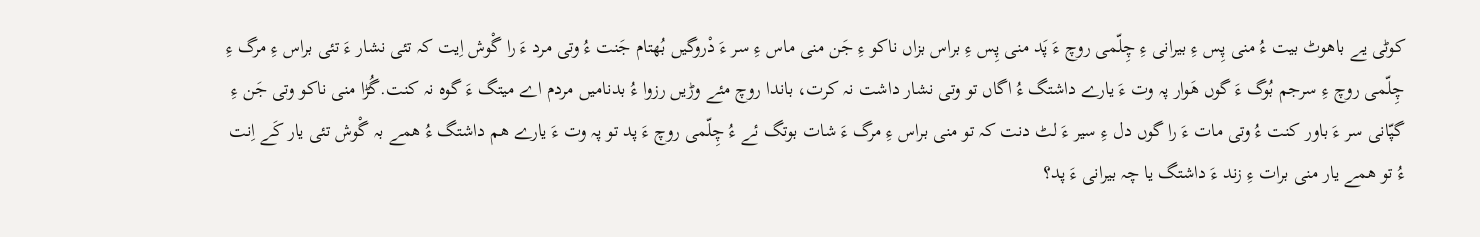کوٹی یے باھوٹ بیت ءُ منی پِس ءِ بیرانی ءِ چِلّمی روچ ءَ پَد منی پِس ءِ براس بزاں ناکو ءِ جَن منی ماس ءِ سر ءَ دْروگیں بُھتام جَنت ءُ وتی مرد ءَ را گْوش اِیت کہ تئی نشار ءَ تئی براس ءِ مرگ ءِ چِلّمی روچ ءِ سرجم بُوگ ءَ گوں ھَوار پہ وت ءَ یارے داشتگ ءُ اگاں تو وتی نشار داشت نہ کرت، باندا روچ مئے وڑیں رزوا ءُ بدنامیں مردم اے میتگ ءَ گوہ نہ کنت.گُڑا منی ناکو وتی جَن ءِ گپّانی سر ءَ باور کنت ءُ وتی مات ءَ را گوں دل ءِ سیر ءَ لٹ دنت کہ تو منی براس ءِ مرگ ءَ شات بوتگ ئے ءُ چِلّمی روچ ءَ پد تو پہ وت ءَ یارے ھم داشتگ ءُ ھمے بہ گْوش تئی یار کَے اِنت ءُ تو ھمے یار منی برات ءِ زند ءَ داشتگ یا چہ بیرانی ءَ پد؟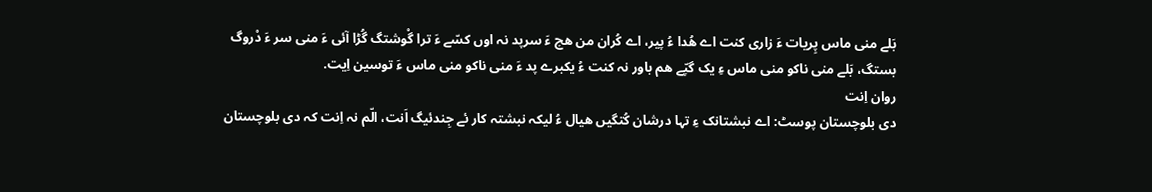بَلے منی ماس پِریات ءَ زاری کنت اے ھُدا ءُ پیر، اے کُران من ھچ ءَ سرپد نہ اوں کسّے ءَ ترا گْوشتگ گُڑا آئی ءَ منی سر ءَ دْروگ بستگ، بَلے منی ناکو منی ماس ءِ یک گپّے ھم باور نہ کنت ءُ یکبرے پد ءَ منی ناکو منی ماس ءَ توسین اِیت.
روان اِنت
دی بلوچستان پوسٹ: اے نبشتانک ءِ تہا درشان کُتگیں ھیال ءُ لیکہ نبشتہ کار ئے جِندئیگ اَنت، الّم نہ اِنت کہ دی بلوچستان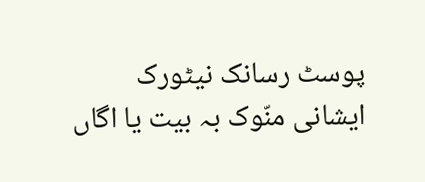پوسٹ رسانک نیٹورک ایشانی منّوک بہ بیت یا اگاں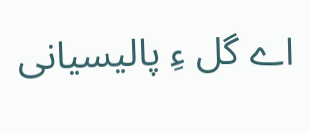اے گل ءِ پالیسیانی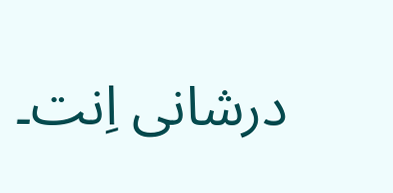درشانی اِنت۔